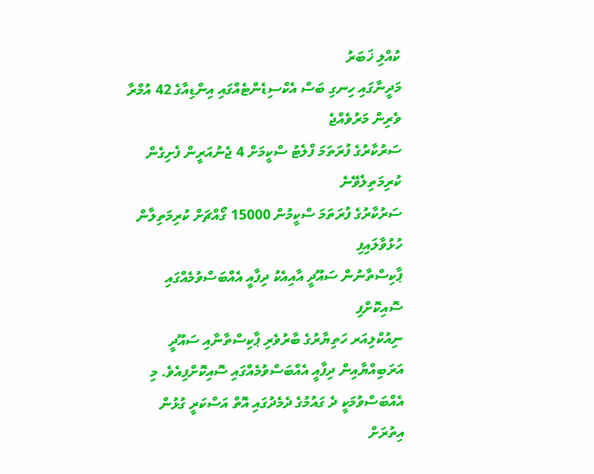ކުއްލި ޚަބަރު
މަދީނާގައި ހިނގި ބަސް އެކްސިޑެންޓެއްގައި އިންޑިއާގެ 42 އުމްރާ ވެރިން މަރުވެއްޖެ
ސަރުކާރުގެ ފުރަތަމަ ފްލެޓު ސްކީމަށް 4 ޖެނުއަރީން ފެށިގެން ކުރިމަތިލެވޭނެ
ސަރުކާރުގެ ފުރަތަމަ ސްކީމުން 15000 ގޯއްޗަށް ކުރިމަތިލާން ހުޅުވާލައިފި
ޕާކިސްތާނުން ސައޫދީ އާއިއެކު ދިފާއީ އެއްބަސްވުމެއްގައި ސޮއިކޮށްފި
ނިއުކްލިއަރ ހަތިޔާރުގެ ބާރުވެރި ޕާކިސްތާނާއި ސައޫދީ އަރަބިއްޔާއިން ދިފާއީ އެއްބަސްވުމެއްގައި ސޮއިކޮށްފިއެވެ. މި އެއްބަސްވުމަކީ ދެ ގައުމުގެ ދެމެދުގައި އޮތް އަސްކަރީ ގުޅުން އިތުރަށް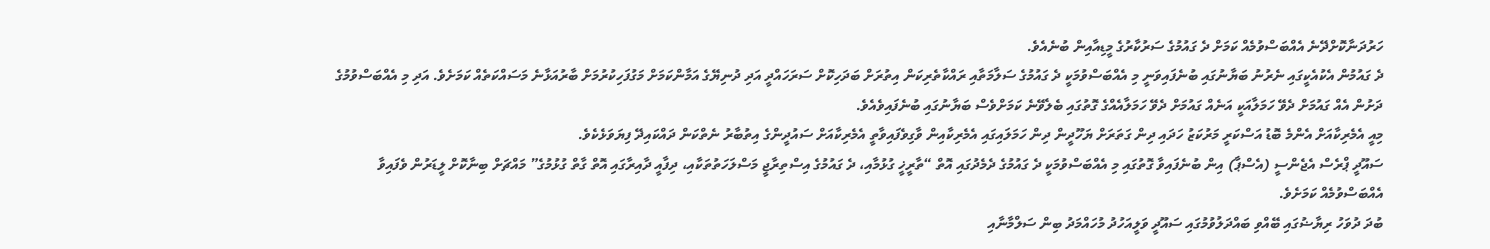ހަރުދަނާކޮށްދޭނެ އެއްބަސްވުމެއް ކަމަށް ދެ ގައުމުގެ ސަރުކާރުގެ މީޑިއާއިން ބުނެއެވެ.
ދެ ގައުމުން އެކުއެކީގައި ނެރުނު ބަޔާނުގައި ބުނެފައިވަނީ މި އެއްބަސްވުމަކީ ދެ ގައުމުގެ ސަލާމަތާއި ރައްކާތެރިކަން އިތުރަށް ބަދަހިކޮށް ސަރަހައްދީ އަދި ދުނިޔޭގެ އަމާންކަމަށް މަގުފަހިކުރުމަށް ބާރުއަޅާނެ މަސައްކަތެއް ކަމަށެވެ. އަދި މި އެއްބަސްވުމުގެ ދަށުން އެއް ގައުމަށް ދެވޭ ހަމަލާއަކީ އަނެއް ގައުމަށް ދެވޭ ހަމަލާއެއްގެ ގޮތުގައި ބެލެވޭނެ ކަމަށްވެސް ބަޔާނުގައި ބުނެފައިވެއެވެ.
މިއީ އެމެރިކާއަށް އެންމެ ބޮޑު އަސްކަރީ މަރުކަޒު ހަދައި ދިން ގަތަރަށް ޔަހޫދީން ދިން ހަމަލައިގައި އެމެރިކާއިން ވާގިވެފައިވާތީ އެމެރިކާއަށް ސައުދީންގެ އިތުބާރު ނެތްކަން ދައްކައިދޭ ފިޔަވަޅެކެވެ.
ސައޫދީ ޕްރެސް އެޖެންސީ (އެސްޕާ) އިން ބުނެފައިވާ ގޮތުގައި މި އެއްބަސްވުމަކީ ދެ ގައުމުގެ ދެމެދުގައި އޮތް “ތާރީޚީ ގުޅުމާއި، ދެ ގައުމުގެ އިސްތިރާޖީ މަސްލަހަތުތަކާއި، ދިފާއީ ދާއިރާގައި އޮތް ގާތް ގުޅުމުގެ” މައްޗަށް ބިނާކޮށް ލީޑަރުން ވެފައިވާ އެއްބަސްވުމެއް ކަމަށެވެ.
ބުދަ ދުވަހު ރިޔާޟުގައި ބޭއްވި ބައްދަލުވުމުގައި ސައޫދީ ވަލީއަހުދު މުހައްމަދު ބިން ސަލްމާނާއި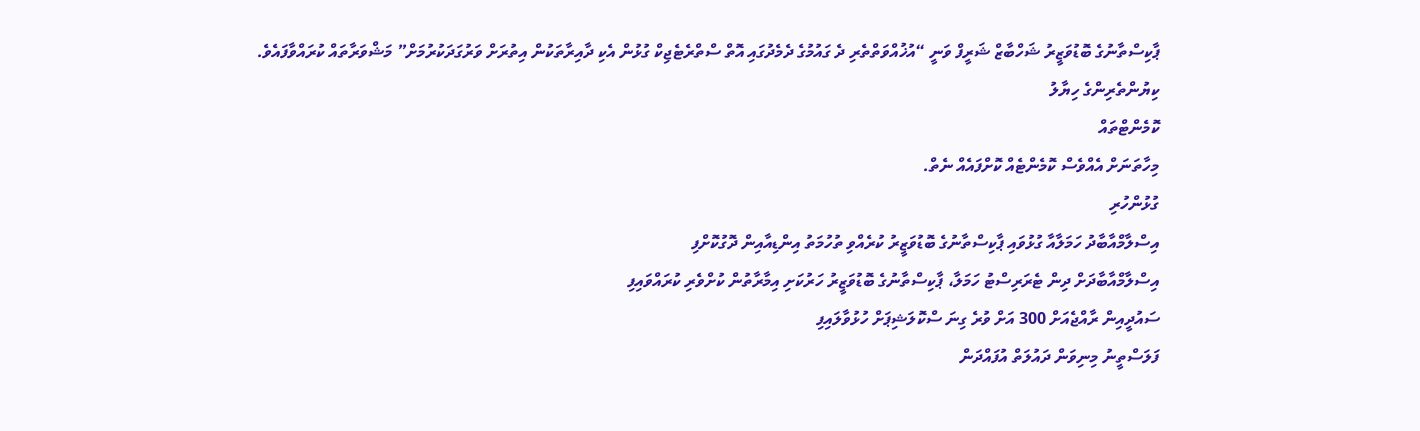ޕާކިސްތާނުގެ ބޮޑުވަޒީރު ޝަހްބާޒް ޝަރީފް ވަނީ “އުޚުއްވަތްތެރި ދެ ގައުމުގެ ދެމެދުގައި އޮތް ސްތްރެޓެޖިކް ގުޅުން އެކި ދާއިރާތަކުން އިތުރަށް ވަރުގަދަކުރުމަށް” މަޝްވަރާތައް ކުރައްވާފައެވެ.
ކިޔުންތެރިންގެ ހިޔާލު
ކޮމެންޓްތައް
މިހާތަނަށް އެއްވެސް ކޮމެންޓެއް ކޮށްފައެއް ނެތް.
ގުޅުންހުރި
އިސްލާމްއާބާދު ހަމަލާއާ ގުޅުވައި ޕާކިސްތާނުގެ ބޮޑުވަޒީރު ކުރެއްވި ތުހުމަތު އިންޑިއާއިން ދޮގުކޮށްފި
އިސްލާމްއާބާދަށް ދިން ޓެރަރިސްޓު ހަމަލާ، ޕާކިސްތާނުގެ ބޮޑުވަޒީރު ހަރުކަށި އިމާރާތުން ކުށްވެރި ކުރައްވައިފި
ސައުދީއިން ރާއްޖެއަށް 300 އަށް ވުރެ ގިނަ ސްކޮލަޝިޕަށް ހުޅުވާލައިފި
ފަލަސްތީނު މިނިވަން ދައުލަތް އުފައްދަން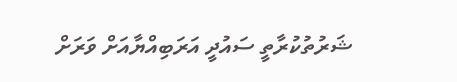ޝަރުތުކުރާތީ ސައުދީ އަރަބިއްޔާއަށް ވަރަށް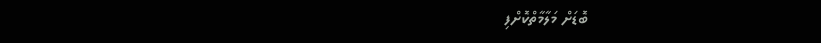ބޮޑަށް މަލާމާތްކޮށްފި